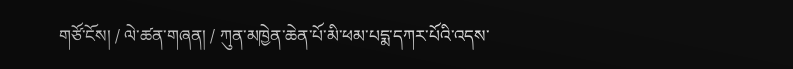གཙོ་ངོས། / ལེ་ཚན་གཞན། / ཀུན་མཁྱེན་ཆེན་པོ་མི་ཕམ་པདྨ་དཀར་པོའི་འདས་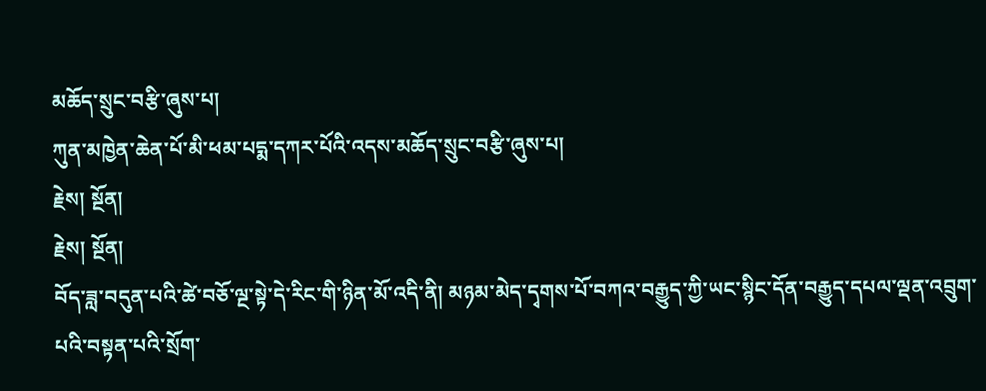མཆོད་སྲུང་བརྩི་ཞུས་པ།
ཀུན་མཁྱེན་ཆེན་པོ་མི་ཕམ་པདྨ་དཀར་པོའི་འདས་མཆོད་སྲུང་བརྩི་ཞུས་པ།
རྗེས། སྔོན།
རྗེས། སྔོན།
བོད་ཟླ་བདུན་པའི་ཚེ་བཅོ་ལྔ་སྟེ་དེ་རིང་གི་ཉིན་མོ་འདི་ནི། མཉམ་མེད་དྭགས་པོ་བཀའ་བརྒྱུད་ཀྱི་ཡང་སྙིང་དོན་བརྒྱུད་དཔལ་ལྡན་འབྲུག་པའི་བསྟན་པའི་སྲོག་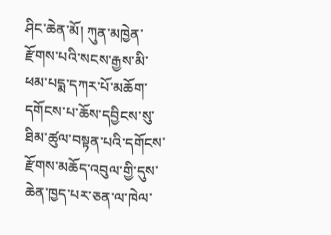ཤིང་ཆེན་མོ། ཀུན་མཁྱེན་རྫོགས་པའི་སངས་རྒྱས་མི་ཕམ་པདྨ་དཀར་པོ་མཆོག་དགོངས་པ་ཆོས་དབྱིངས་སུ་ཐིམ་ཚུལ་བསྟན་པའི་དགོངས་རྫོགས་མཆོད་འབུལ་གྱི་དུས་ཆེན་ཁྱད་པར་ཅན་ལ་ཁེལ་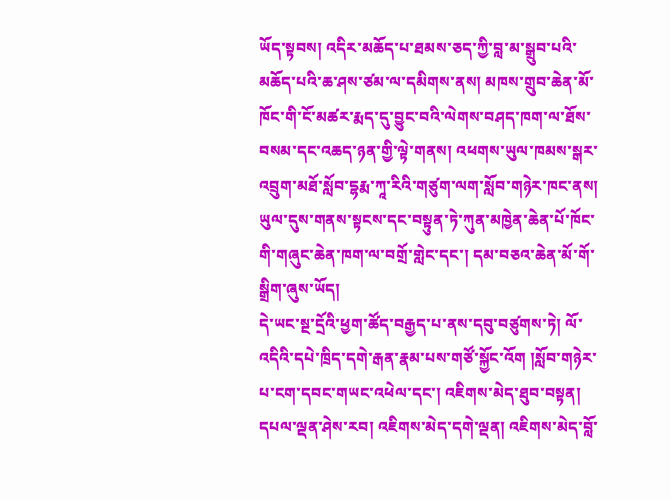ཡོད་སྟབས། འདིར་མཆོད་པ་ཐམས་ཅད་ཀྱི་བླ་མ་སྒྲུབ་པའི་མཆོད་པའི་ཆ་ཤས་ཙམ་ལ་དམིགས་ནས། མཁས་གྲུབ་ཆེན་མོ་ཁོང་གི་ངོ་མཚར་རྨད་དུ་བྱུང་བའི་ལེགས་བཤད་ཁག་ལ་ཐོས་བསམ་དང་འཆད་ཉན་གྱི་ལྟེ་གནས། འཕགས་ཡུལ་ཁམས་སྒར་འབྲུག་མཐོ་སློབ་དྷརྨ་ཀཱ་རིའི་གཙུག་ལག་སློབ་གཉེར་ཁང་ནས། ཡུལ་དུས་གནས་སྟངས་དང་བསྟུན་ཏེ་ཀུན་མཁྱེན་ཆེན་པོ་ཁོང་གི་གཞུང་ཆེན་ཁག་ལ་བགྲོ་གླེང་དང་། དམ་བཅའ་ཆེན་མོ་གོ་སྒྲིག་ཞུས་ཡོད།
དེ་ཡང་སྔ་དྲོའི་ཕྱག་ཚོད་བརྒྱད་པ་ནས་དབུ་བཙུགས་ཏེ། ལོ་འདིའི་དཔེ་ཁྲིད་དགེ་རྒན་རྣམ་པས་གཙོ་སྐྱོང་འོག །སློབ་གཉེར་པ་ངག་དབང་གཡང་འཕེལ་དང་། འཇིགས་མེད་ཐུབ་བསྟན། དཔལ་ལྡན་ཤེས་རབ། འཇིགས་མེད་དགེ་ལྡན། འཇིགས་མེད་བློ་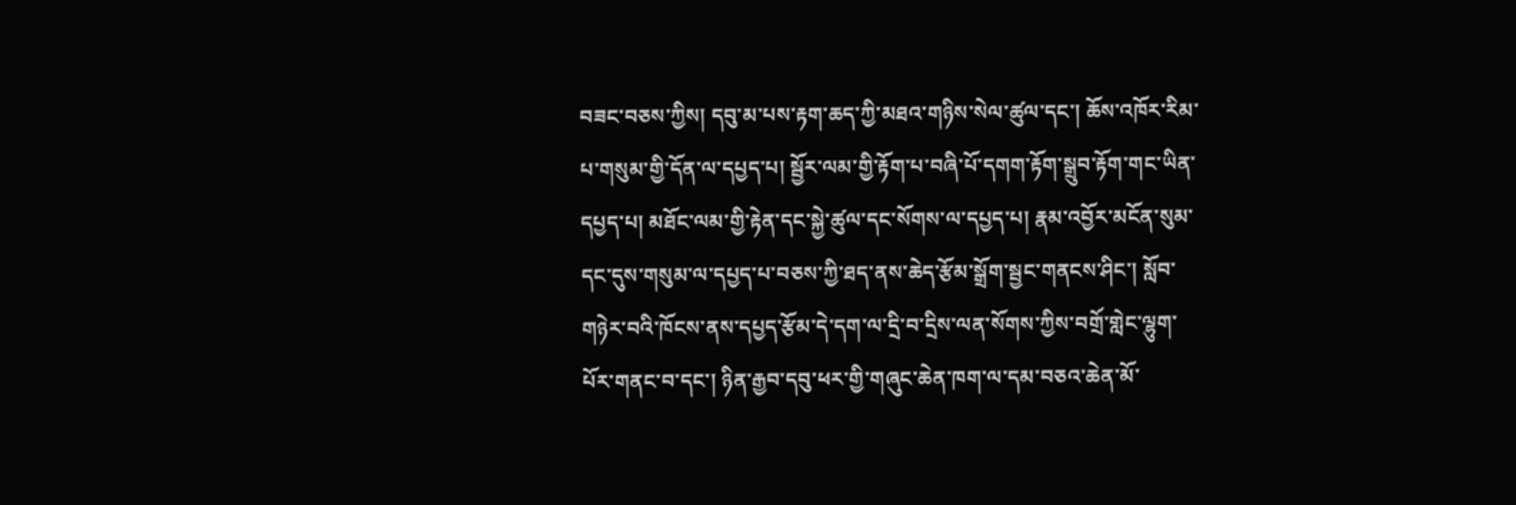བཟང་བཅས་ཀྱིས། དབུ་མ་པས་རྟག་ཆད་ཀྱི་མཐའ་གཉིས་སེལ་ཚུལ་དང་། ཆོས་འཁོར་རིམ་པ་གསུམ་གྱི་དོན་ལ་དཔྱད་པ། སྦྱོར་ལམ་གྱི་རྟོག་པ་བཞི་པོ་དགག་རྟོག་སྒྲུབ་རྟོག་གང་ཡིན་དཔྱད་པ། མཐོང་ལམ་གྱི་རྟེན་དང་སྐྱེ་ཚུལ་དང་སོགས་ལ་དཔྱད་པ། རྣམ་འབྱོར་མངོན་སུམ་དང་དུས་གསུམ་ལ་དཔྱད་པ་བཅས་ཀྱི་ཐད་ནས་ཆེད་རྩོམ་སྒྲོག་སྦྱང་གནངས་ཤིང་། སློབ་གཉེར་བའི་ཁོངས་ནས་དཔྱད་རྩོམ་དེ་དག་ལ་དྲི་བ་དྲིས་ལན་སོགས་ཀྱིས་བགྲོ་གླེང་ལྷུག་པོར་གནང་བ་དང་། ཉིན་རྒྱབ་དབུ་ཕར་གྱི་གཞུང་ཆེན་ཁག་ལ་དམ་བཅའ་ཆེན་མོ་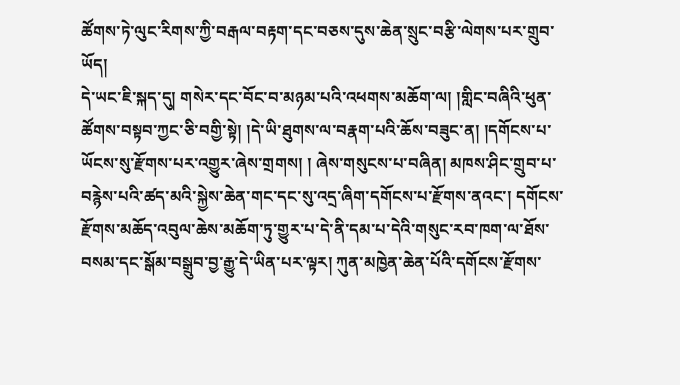ཚོགས་ཏེ་ལུང་རིགས་ཀྱི་བརྒལ་བརྟག་དང་བཅས་དུས་ཆེན་སྲུང་བརྩི་ལེགས་པར་གྲུབ་ཡོད།
དེ་ཡང་ཇི་སྐད་དུ། གསེར་དང་བོང་བ་མཉམ་པའི་འཕགས་མཆོག་ལ། །གླིང་བཞིའི་ཕུན་ཚོགས་བསྟབ་ཀྱང་ཅི་བགྱི་སྟེ། །དེ་ཡི་ཐུགས་ལ་བརྣག་པའི་ཆོས་བཟུང་ན། །དགོངས་པ་ཡོངས་སུ་རྫོགས་པར་འགྱུར་ཞེས་གྲགས། ། ཞེས་གསུངས་པ་བཞིན། མཁས་ཤིང་གྲུབ་པ་བརྙེས་པའི་ཚད་མའི་སྐྱེས་ཆེན་གང་དང་སུ་འདྲ་ཞིག་དགོངས་པ་རྫོགས་ནའང་། དགོངས་རྫོགས་མཆོད་འབུལ་ཆེས་མཆོག་ཏུ་གྱུར་པ་དེ་ནི་དམ་པ་དེའི་གསུང་རབ་ཁག་ལ་ཐོས་བསམ་དང་སྒོམ་བསྒྲུབ་བྱ་རྒྱུ་དེ་ཡིན་པར་ལྟར། ཀུན་མཁྱེན་ཆེན་པོའི་དགོངས་རྫོགས་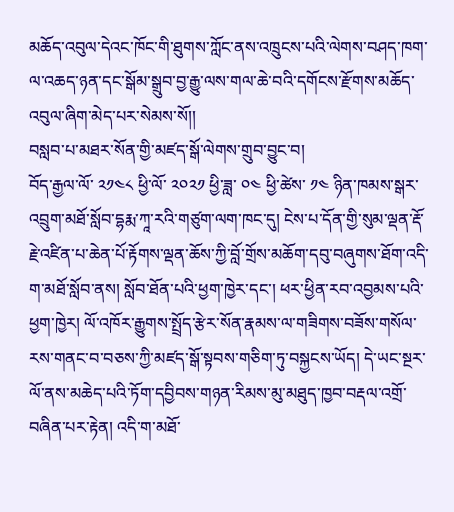མཆོད་འབུལ་དེའང་ཁོང་གི་ཐུགས་ཀློང་ནས་འཁྲུངས་པའི་ལེགས་བཤད་ཁག་ལ་འཆད་ཉན་དང་སྒོམ་སྒྲུབ་བྱ་རྒྱུ་ལས་གལ་ཆེ་བའི་དགོངས་རྫོགས་མཆོད་འབུལ་ཞིག་མེད་པར་སེམས་སོ།།
བསླབ་པ་མཐར་སོན་གྱི་མཛད་སྒོ་ལེགས་གྲུབ་བྱུང་བ།
བོད་རྒྱལ་ལོ་ ༢༡༤༨ ཕྱི་ལོ་ ༢༠༢༡ ཕྱི་ཟླ་ ༠༤ ཕྱི་ཚེས་ ༡༤ ཉིན་ཁམས་སྒར་འབྲུག་མཐོ་སློབ་དྷརྨ་ཀཱ་རའི་གཙུག་ལག་ཁང་དུ། ངེས་པ་དོན་གྱི་སུམ་ལྡན་རྡོ་རྗེ་འཛིན་པ་ཆེན་པོ་རྟོགས་ལྡན་ཆོས་ཀྱི་བློ་གྲོས་མཆོག་དབུ་བཞུགས་ཐོག་འདི་ག་མཐོ་སློབ་ནས། སློབ་ཐོན་པའི་ཕྱག་ཁྱེར་དང་། ཕར་ཕྱིན་རབ་འབྱམས་པའི་ཕྱག་ཁྱེར། ལོ་འཁོར་རྒྱུགས་སྤྲོད་རྩེར་སོན་རྣམས་ལ་གཟིགས་བཟོས་གསོལ་རས་གནང་བ་བཅས་ཀྱི་མཛད་སྒོ་སྟབས་གཅིག་ཏུ་བསྐྱངས་ཡོད། དེ་ཡང་སྔར་ལོ་ནས་མཆེད་པའི་ཏོག་དབྱིབས་གཉན་རིམས་མུ་མཐུད་ཁྱབ་བརྡལ་འགྲོ་བཞིན་པར་རྟེན། འདི་ག་མཐོ་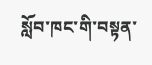སློབ་ཁང་གི་བསྟན་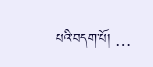པའི་བདག་པོ། …